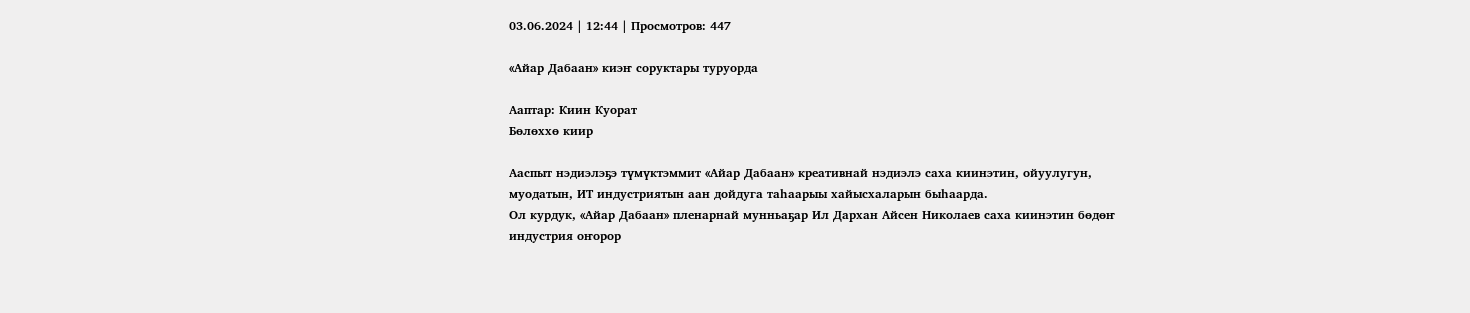03.06.2024 | 12:44 | Просмотров: 447

«Айар Дабаан» киэҥ соруктары туруорда

Ааптар: Киин Куорат
Бөлөххө киир

Ааспыт нэдиэлэҕэ түмүктэммит «Айар Дабаан» креативнай нэдиэлэ саха киинэтин, ойуулугун, муодатын, ИТ индустриятын аан дойдуга таһаарыы хайысхаларын быһаарда.
Ол курдук, «Айар Дабаан» пленарнай мунньаҕар Ил Дархан Айсен Николаев саха киинэтин бөдөҥ индустрия оҥорор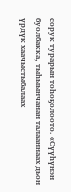сорук турарын тоһоҕолоото. «Сүүһүнэн буолбакка, тыһыынчанан талааннаах дьон үрдүк хаачыстыбалаах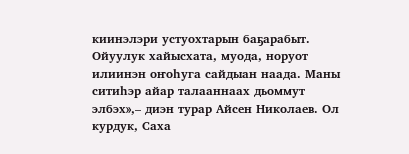киинэлэри устуохтарын баҕарабыт. Ойуулук хайысхата, муода, норуот илиинэн оҥоһуга сайдыан наада. Маны ситиһэр айар талааннаах дьоммут элбэх»,– диэн турар Айсен Николаев. Ол курдук, Саха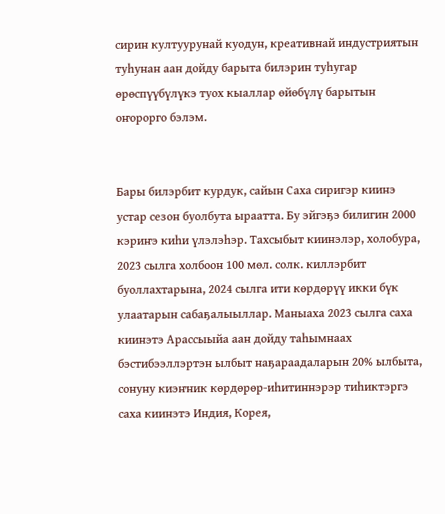сирин култуурунай куодун, креативнай индустриятын туһунан аан дойду барыта билэрин туһугар өрөспүүбүлүкэ туох кыаллар өйөбүлү барытын оҥорорго бэлэм.


Бары билэрбит курдук, сайын Саха сиригэр киинэ устар сезон буолбута ыраатта. Бу эйгэҕэ билигин 2000 кэриҥэ киһи үлэлэһэр. Тахсыбыт киинэлэр, холобура, 2023 сылга холбоон 100 мөл. солк. киллэрбит буоллахтарына, 2024 сылга ити көрдөрүү икки бүк улаатарын сабаҕалыыллар. Маныаха 2023 сылга саха киинэтэ Арассыыйа аан дойду таһымнаах бэстибээллэртэн ылбыт наҕараадаларын 20% ылбыта, сонуну киэҥник көрдөрөр-иһитиннэрэр тиһиктэргэ саха киинэтэ Индия, Корея,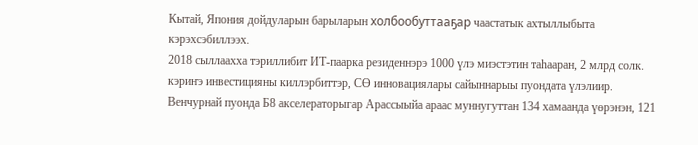Кытай, Япония дойдуларын барыларын холбообуттааҕар чаастатык ахтыллыбыта кэрэхсэбиллээх.
2018 сыллаахха тэриллибит ИТ-паарка резиденнэрэ 1000 үлэ миэстэтин таһааран, 2 млрд солк. кэриҥэ инвестицияны киллэрбиттэр, СӨ инновациялары сайыннарыы пуондата үлэлиир. Венчурнай пуонда Б8 акселераторыгар Арассыыйа араас муннугуттан 134 хамаанда үөрэнэн, 121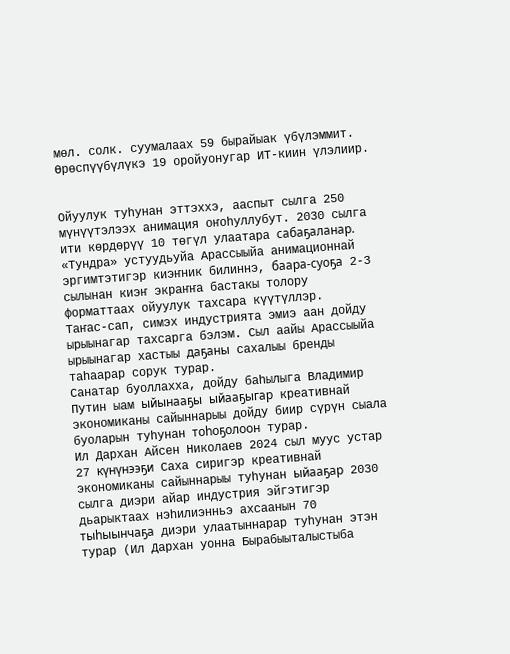мөл. солк. суумалаах 59 бырайыак үбүлэммит. Өрөспүүбүлүкэ 19 оройуонугар ИТ-киин үлэлиир.


Ойуулук туһунан эттэххэ, ааспыт сылга 250 мүнүүтэлээх анимация оҥоһуллубут. 2030 сылга ити көрдөрүү 10 төгүл улаатара сабаҕаланар. «Тундра» устуудьуйа Арассыыйа анимационнай эргимтэтигэр киэҥник билиннэ, баара-суоҕа 2-3 сылынан киэҥ экраҥҥа бастакы толору форматтаах ойуулук тахсара күүтүллэр.
Таҥас-сап, симэх индустрията эмиэ аан дойду ырыынагар тахсарга бэлэм. Сыл аайы Арассыыйа ырыынагар хастыы даҕаны сахалыы бренды таһаарар сорук турар.
Санатар буоллахха, дойду баһылыга Владимир Путин ыам ыйынааҕы ыйааҕыгар креативнай экономиканы сайыннарыы дойду биир сүрүн сыала буоларын туһунан тоһоҕолоон турар.
Ил Дархан Айсен Николаев 2024 сыл муус устар 27 күнүнээҕи Саха сиригэр креативнай экономиканы сайыннарыы туһунан ыйааҕар 2030 сылга диэри айар индустрия эйгэтигэр дьарыктаах нэһилиэнньэ ахсаанын 70 тыһыынчаҕа диэри улаатыннарар туһунан этэн турар (Ил Дархан уонна Бырабыыталыстыба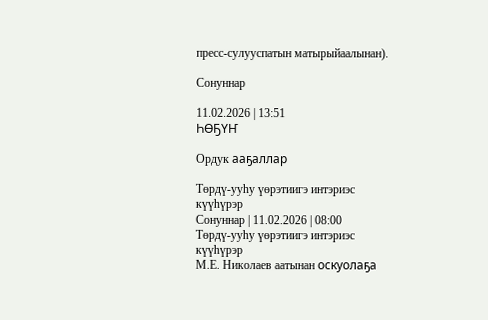пресс-сулууспатын матырыйаалынан).

Сонуннар

11.02.2026 | 13:51
ҺӨҔҮҤ

Ордук ааҕаллар

Төрдү-ууһу үөрэтиигэ интэриэс күүһүрэр
Сонуннар | 11.02.2026 | 08:00
Төрдү-ууһу үөрэтиигэ интэриэс күүһүрэр
М.Е. Николаев аатынан оскуолаҕа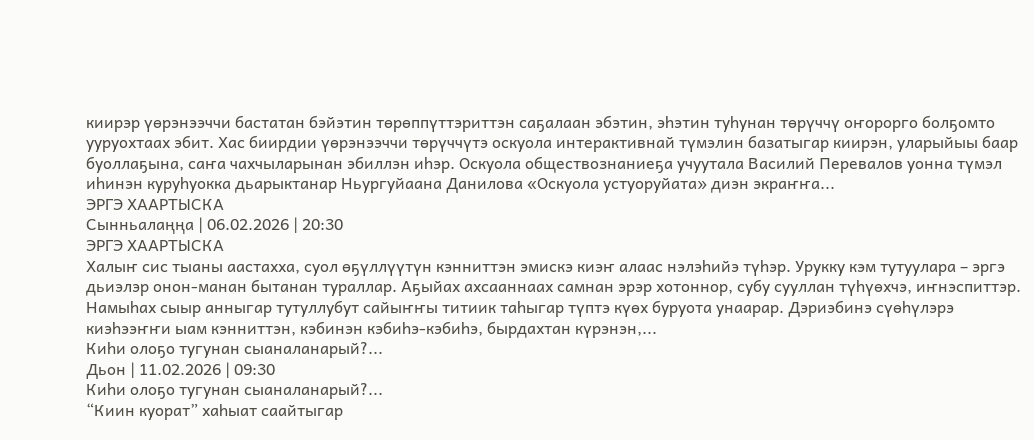киирэр үөрэнээччи бастатан бэйэтин төрөппүттэриттэн саҕалаан эбэтин, эһэтин туһунан төрүччү оҥорорго болҕомто ууруохтаах эбит. Хас биирдии үөрэнээччи төрүччүтэ оскуола интерактивнай түмэлин базатыгар киирэн, уларыйыы баар буоллаҕына, саҥа чахчыларынан эбиллэн иһэр. Оскуола обществознаниеҕа учуутала Василий Перевалов уонна түмэл иһинэн куруһуокка дьарыктанар Ньургуйаана Данилова «Оскуола устуоруйата» диэн экраҥҥа...
ЭРГЭ ХААРТЫСКА
Сынньалаңңа | 06.02.2026 | 20:30
ЭРГЭ ХААРТЫСКА
Халыҥ сис тыаны аастахха, суол өҕүллүүтүн кэнниттэн эмискэ киэҥ алаас нэлэһийэ түһэр. Урукку кэм тутуулара – эргэ дьиэлэр онон-манан бытанан тураллар. Аҕыйах ахсааннаах самнан эрэр хотоннор, субу сууллан түһүөхчэ, иҥнэспиттэр. Намыһах сыыр анныгар тутуллубут сайыҥҥы титиик таһыгар түптэ күөх буруота унаарар. Дэриэбинэ сүөһүлэрэ киэһээҥҥи ыам кэнниттэн, кэбинэн кэбиһэ-кэбиһэ, бырдахтан күрэнэн,...
Киһи олоҕо тугунан сыаналанарый?...
Дьон | 11.02.2026 | 09:30
Киһи олоҕо тугунан сыаналанарый?...
“Киин куорат” хаһыат саайтыгар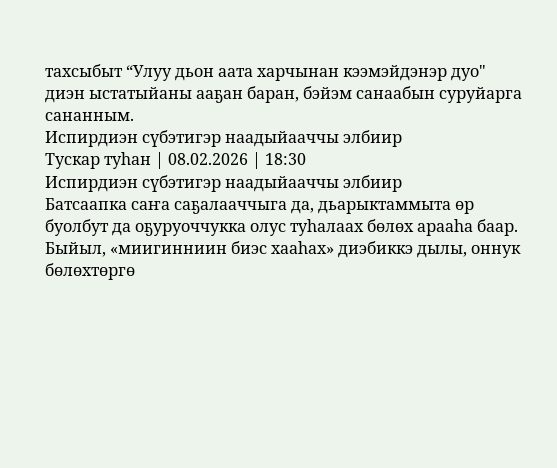тахсыбыт “Улуу дьон аата харчынан кээмэйдэнэр дуо" диэн ыстатыйаны ааҕан баран, бэйэм санаабын суруйарга сананным.
Испирдиэн сүбэтигэр наадыйааччы элбиир
Тускар туһан | 08.02.2026 | 18:30
Испирдиэн сүбэтигэр наадыйааччы элбиир
Батсаапка саҥа саҕалааччыга да, дьарыктаммыта өр буолбут да оҕуруоччукка олус туһалаах бөлөх арааһа баар. Быйыл, «миигинниин биэс хааһах» диэбиккэ дылы, оннук бөлөхтөргө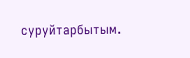суруйтарбытым.